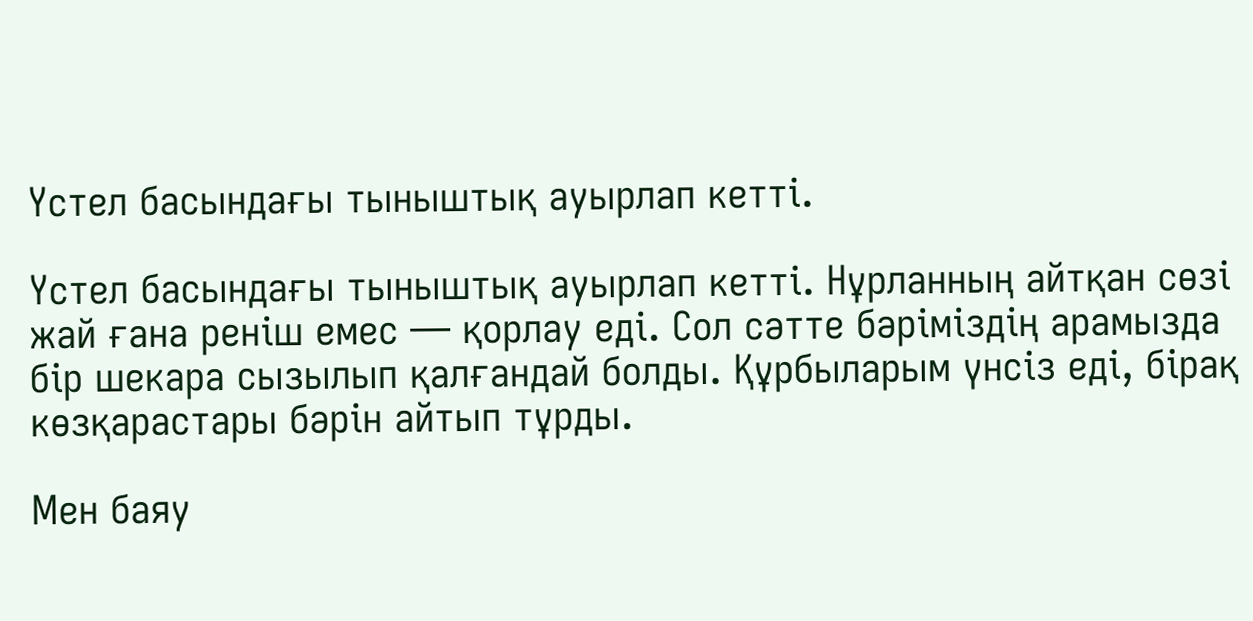Үстел басындағы тыныштық ауырлап кетті.

Үстел басындағы тыныштық ауырлап кетті. Нұрланның айтқан сөзі жай ғана реніш емес — қорлау еді. Сол сәтте бәріміздің арамызда бір шекара сызылып қалғандай болды. Құрбыларым үнсіз еді, бірақ көзқарастары бәрін айтып тұрды.

Мен баяу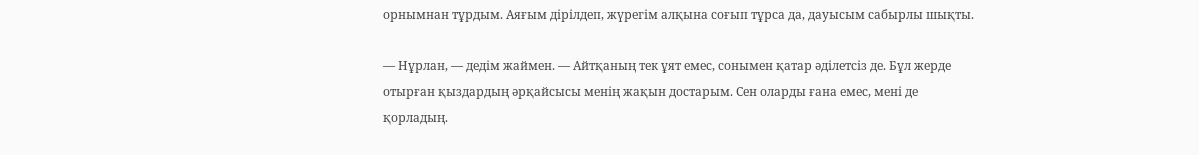орнымнан тұрдым. Аяғым дірілдеп, жүрегім алқына соғып тұрса да, дауысым сабырлы шықты.

— Нұрлан, — дедім жаймен. — Айтқаның тек ұят емес, сонымен қатар әділетсіз де. Бұл жерде отырған қыздардың әрқайсысы менің жақын достарым. Сен оларды ғана емес, мені де қорладың.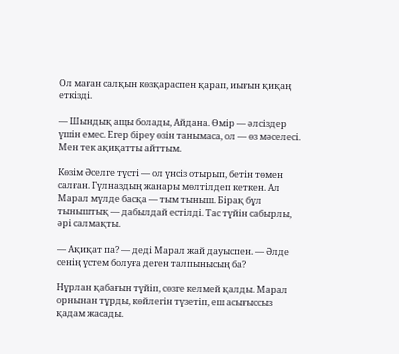Ол маған салқын көзқараспен қарап, иығын қиқаң еткізді.

— Шындық ащы болады, Айдана. Өмір — әлсіздер үшін емес. Егер біреу өзін танымаса, ол — өз мәселесі. Мен тек ақиқатты айттым.

Көзім Әселге түсті — ол үнсіз отырып, бетін төмен салған. Гүлназдың жанары мөлтілдеп кеткен. Ал Марал мүлде басқа — тым тыныш. Бірақ бұл тыныштық — дабылдай естілді. Тас түйін сабырлы, әрі салмақты.

— Ақиқат па? — деді Марал жай дауыспен. — Әлде сенің үстем болуға деген талпынысың ба?

Нұрлан қабағын түйіп, сөзге келмей қалды. Марал орнынан тұрды, көйлегін түзетіп, еш асығыссыз қадам жасады.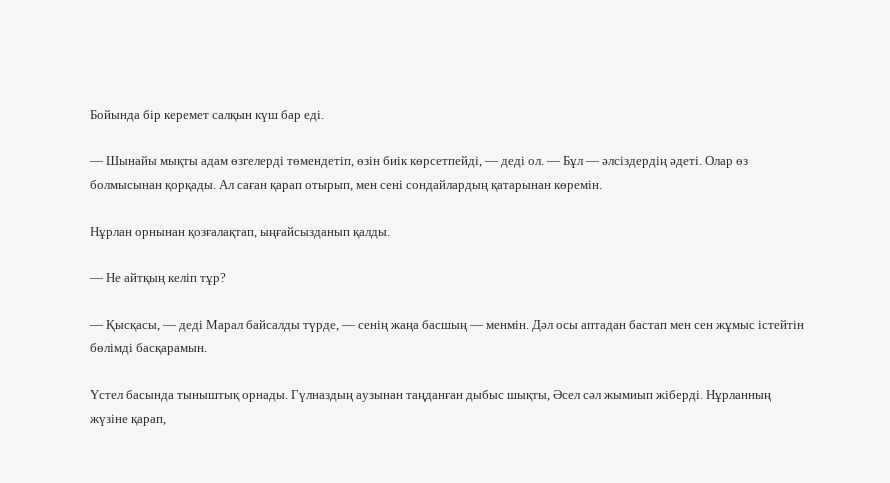Бойында бір керемет салқын күш бар еді.

— Шынайы мықты адам өзгелерді төмендетіп, өзін биік көрсетпейді, — деді ол. — Бұл — әлсіздердің әдеті. Олар өз болмысынан қорқады. Ал саған қарап отырып, мен сені сондайлардың қатарынан көремін.

Нұрлан орнынан қозғалақтап, ыңғайсызданып қалды.

— Не айтқың келіп тұр?

— Қысқасы, — деді Марал байсалды түрде, — сенің жаңа басшың — менмін. Дәл осы аптадан бастап мен сен жұмыс істейтін бөлімді басқарамын.

Үстел басында тыныштық орнады. Гүлназдың аузынан таңданған дыбыс шықты, Әсел сәл жымиып жіберді. Нұрланның жүзіне қарап,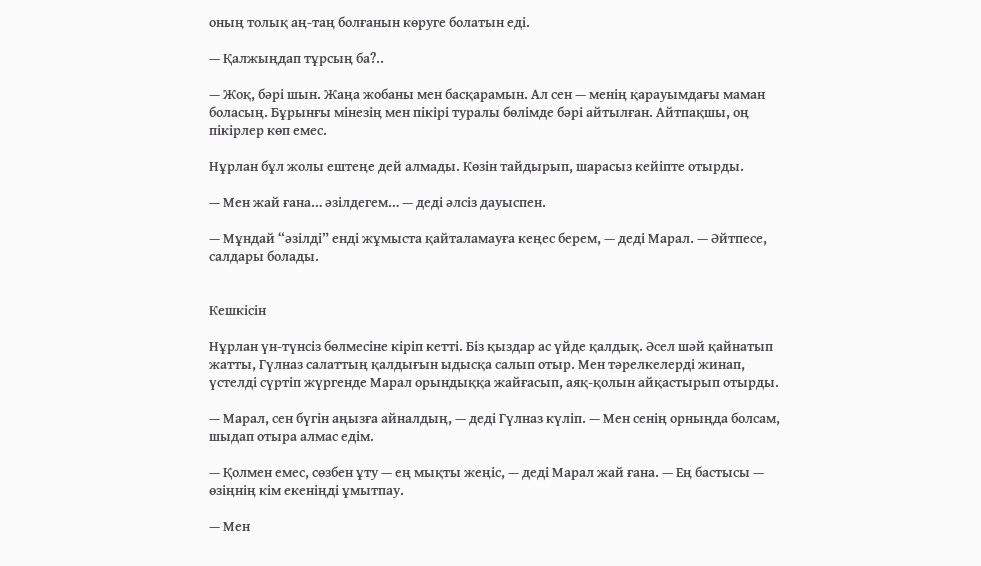оның толық аң-таң болғанын көруге болатын еді.

— Қалжыңдап тұрсың ба?..

— Жоқ, бәрі шын. Жаңа жобаны мен басқарамын. Ал сен — менің қарауымдағы маман боласың. Бұрынғы мінезің мен пікірі туралы бөлімде бәрі айтылған. Айтпақшы, оң пікірлер көп емес.

Нұрлан бұл жолы ештеңе дей алмады. Көзін тайдырып, шарасыз кейіпте отырды.

— Мен жай ғана… әзілдегем… — деді әлсіз дауыспен.

— Мұндай “әзілді” енді жұмыста қайталамауға кеңес берем, — деді Марал. — Әйтпесе, салдары болады.


Кешкісін

Нұрлан үн-түнсіз бөлмесіне кіріп кетті. Біз қыздар ас үйде қалдық. Әсел шәй қайнатып жатты, Гүлназ салаттың қалдығын ыдысқа салып отыр. Мен тәрелкелерді жинап, үстелді сүртіп жүргенде Марал орындыққа жайғасып, аяқ-қолын айқастырып отырды.

— Марал, сен бүгін аңызға айналдың, — деді Гүлназ күліп. — Мен сенің орныңда болсам, шыдап отыра алмас едім.

— Қолмен емес, сөзбен ұту — ең мықты жеңіс, — деді Марал жай ғана. — Ең бастысы — өзіңнің кім екеніңді ұмытпау.

— Мен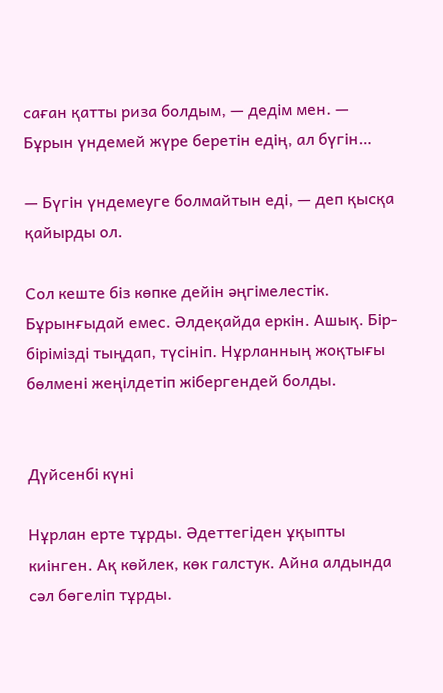саған қатты риза болдым, — дедім мен. — Бұрын үндемей жүре беретін едің, ал бүгін…

— Бүгін үндемеуге болмайтын еді, — деп қысқа қайырды ол.

Сол кеште біз көпке дейін әңгімелестік. Бұрынғыдай емес. Әлдеқайда еркін. Ашық. Бір-бірімізді тыңдап, түсініп. Нұрланның жоқтығы бөлмені жеңілдетіп жібергендей болды.


Дүйсенбі күні

Нұрлан ерте тұрды. Әдеттегіден ұқыпты киінген. Ақ көйлек, көк галстук. Айна алдында сәл бөгеліп тұрды.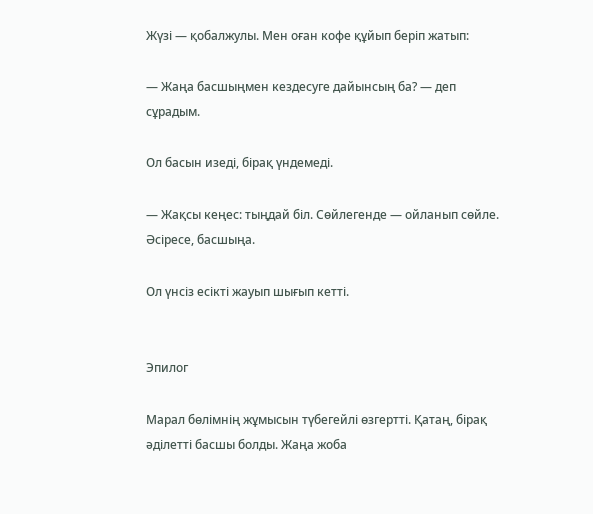Жүзі — қобалжулы. Мен оған кофе құйып беріп жатып:

— Жаңа басшыңмен кездесуге дайынсың ба? — деп сұрадым.

Ол басын изеді, бірақ үндемеді.

— Жақсы кеңес: тыңдай біл. Сөйлегенде — ойланып сөйле. Әсіресе, басшыңа.

Ол үнсіз есікті жауып шығып кетті.


Эпилог

Марал бөлімнің жұмысын түбегейлі өзгертті. Қатаң, бірақ әділетті басшы болды. Жаңа жоба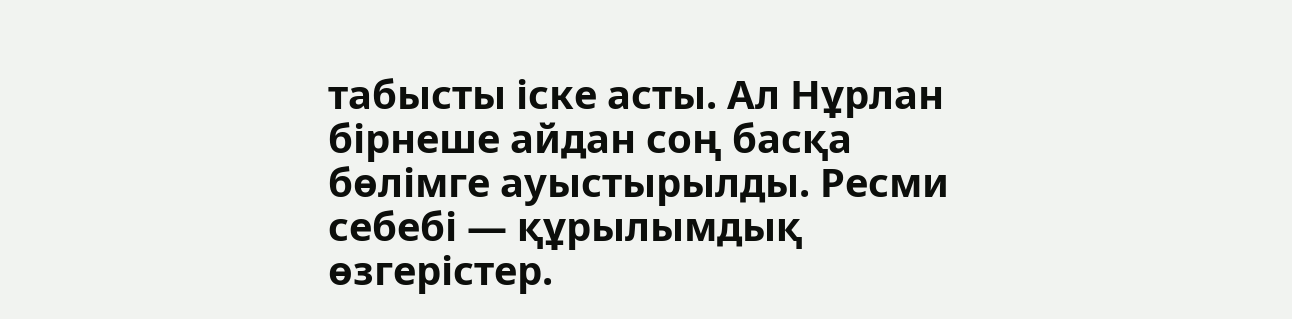табысты іске асты. Ал Нұрлан бірнеше айдан соң басқа бөлімге ауыстырылды. Ресми себебі — құрылымдық өзгерістер.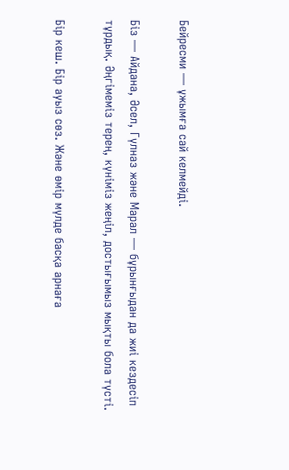Бейресми — ұжымға сай келмейді.

Біз — Айдана, Әсел, Гүлназ және Марал — бұрынғыдан да жиі кездесіп тұрдық. Әңгімеміз терең, күніміз жеңіл, достығымыз мықты бола түсті.

Бір кеш. Бір ауыз сөз. Және өмір мүлде басқа арнаға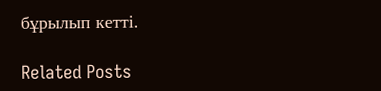бұрылып кетті.

Related Posts